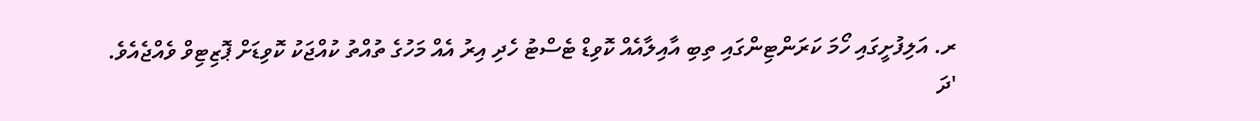ރ. އަލިފުށީގައި ހޯމަ ކަރަންޓިންގައި ތިބި އާއިލާއެއް ކޮވިޑް ޓެސްޓު ހެދި އިރު އެއް މަހުގެ ތުއްތު ކުއްޖަކު ކޮވިޑަށް ޕޮޒިޓިވް ވެއްޖެއެވެ.
'ދަ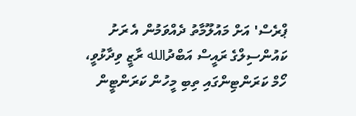ޕްރެސް' އަށް މައުލޫމާތު ދެއްވަމުން އެ ރަށު ކައުންސިލްގެ ރައީސް އަބްދުالله ރާޒީ ވިދާޅުވީ، ހޯމް ކަރަންޓިންގައި ތިބި މީހުން ކަރަންޓީން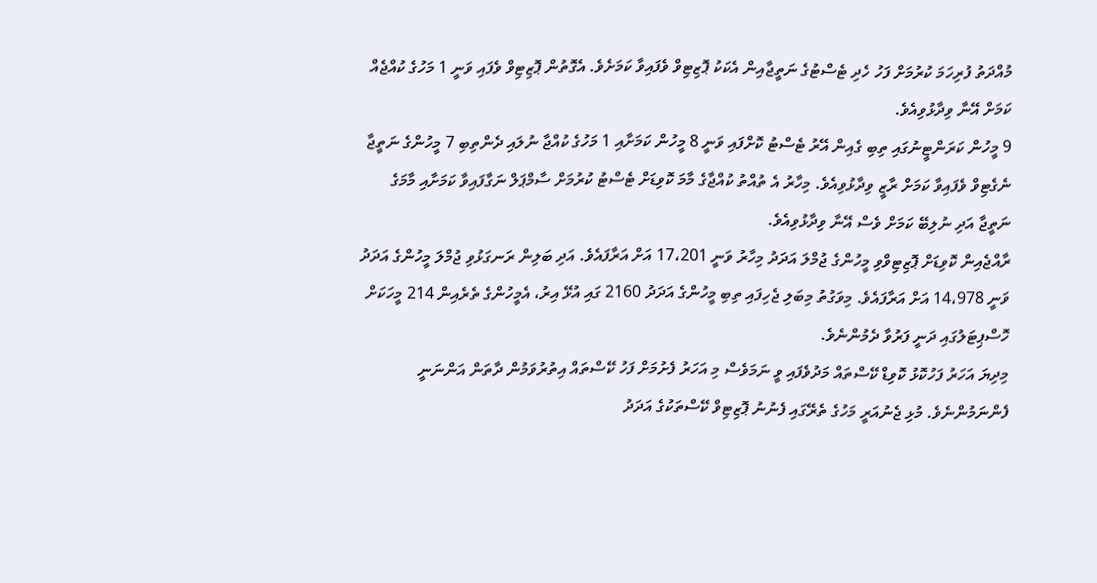މުއްދަތު ފުރިހަމަ ކުރުމަށް ފަހު ހެދި ޓެސްޓުގެ ނަތީޖާއިން އެކަކު ޕޮޒިޓިވް ވެފައިވާ ކަމަށެވެ. އެގޮތުން ޕޮޒިޓިވް ވެފައި ވަނީ 1 މަހުގެ ކުއްޖެއް ކަމަށް އޭނާ ވިދާޅުވިއެވެ.
9 މީހުން ކަރަންޓީނުގައި ތިބި ގެއިން އޭރު ޓެސްޓު ކޮށްފައި ވަނީ 8 މީހުން ކަމަށާއި 1 މަހުގެ ކުއްޖާ ނުލައި ދެންތިބި 7 މީހުންގެ ނަތީޖާ ނެގެޓިވް ވެފައިވާ ކަމަށް ރާޒީ ވިދާޅުވިއެވެ. މިހާރު އެ ތުއްތު ކުއްޖާގެ މާމަ ކޮވިޑަށް ޓެސްޓު ކުރުމަށް ސާމްޕަލް ނަގާފައިވާ ކަމަށާއި މާމަގެ ނަތީޖާ އަދި ނުލިބޭ ކަމަށް ވެސް އޭނާ ވިދާޅުވިއެވެ.
ރާއްޖެއިން ކޮވިޑަށް ޕޮޒިޓިވްވި މީހުންގެ ޖުމްލަ އަދަދު މިހާރު ވަނީ 17،201 އަށް އަރާފައެވެ. އަދި ބަލިން ރަނގަޅުވި ޖުމްލަ މީހުންގެ އަދަދު ވަނީ 14،978 އަށް އަރާފައެވެ. މިވަގުތު މިބަލި ޖެހިފައި ތިބި މީހުންގެ އަދަދު 2160 ގައި އުޅޭ އިރު، އެމީހުންގެ ތެރެއިން 214 މީހަކަށް ހޮސްޕިޓަލުގައި ދަނީ ފަރުވާ ދެމުންނެވެ.
މިދިޔަ އަހަރު ފަހުކޮޅު ކޮވިޑް ކޭސްތައް މަދުވެފައި ވީ ނަމަވެސް މި އަހަރު ފެށުމަށް ފަހު ކޭސްތައް އިތުރުވަމުން ދާތަން އަންނަނީ ފެންނަމުންނެވެ. މުޅި ޖެނުއަރީ މަހުގެ ތެރޭގައި ފެނުނު ޕޮޒިޓިވް ކޭސްތަކުގެ އަދަދު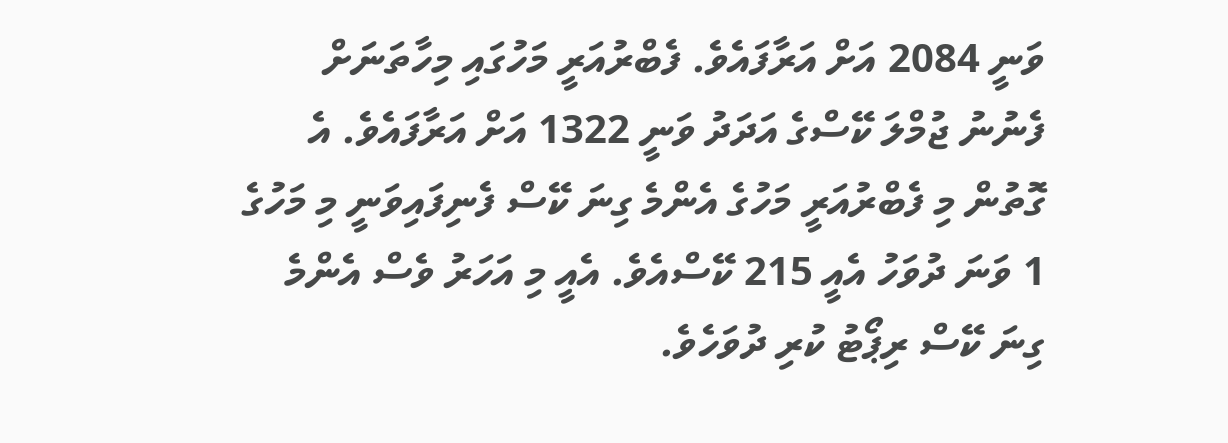ވަނީ 2084 އަށް އަރާފައެވެ. ފެބްރުއަރީ މަހުގައި މިހާތަނަށް ފެނުނު ޖުމްލަ ކޭސްގެ އަދަދު ވަނީ 1322 އަށް އަރާފައެވެ. އެ ގޮތުން މި ފެބްރުއަރީ މަހުގެ އެންމެ ގިނަ ކޭސް ފެނިފައިވަނީ މި މަހުގެ 1 ވަނަ ދުވަހު އެއީ 215 ކޭސްއެވެ. އެއީ މި އަހަރު ވެސް އެންމެ ގިނަ ކޭސް ރިޕޯޓު ކުރި ދުވަހެވެ.